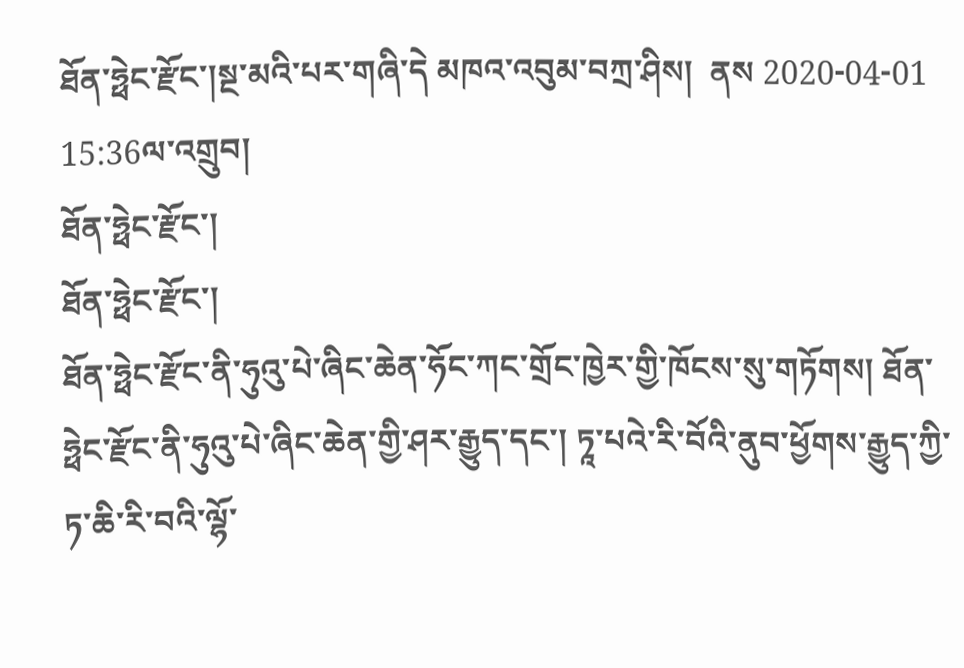ཐོན་ཧྥེང་རྫོང་།སྔ་མའི་པར་གཞི་དེ མཁའ་འབུམ་བཀྲ་ཤིས།  ནས 2020-04-01 15:36ལ་འགྲུབ།
ཐོན་ཧྥེང་རྫོང་།
ཐོན་ཧྥེང་རྫོང་།
ཐོན་ཧྥེང་རྫོང་ནི་ཧུའུ་པེ་ཞིང་ཆེན་ཧོང་ཀང་གྲོང་ཁྱེར་གྱི་ཁོངས་སུ་གཏོགས། ཐོན་ཧྥེང་རྫོང་ནི་ཧུའུ་པེ་ཞིང་ཆེན་གྱི་ཤར་རྒྱུད་དང་། ཏཱ་པའེ་རི་བོའི་ནུབ་ཕྱོགས་རྒྱུད་ཀྱི་ཏ་ཆི་རི་བའི་ལྷོ་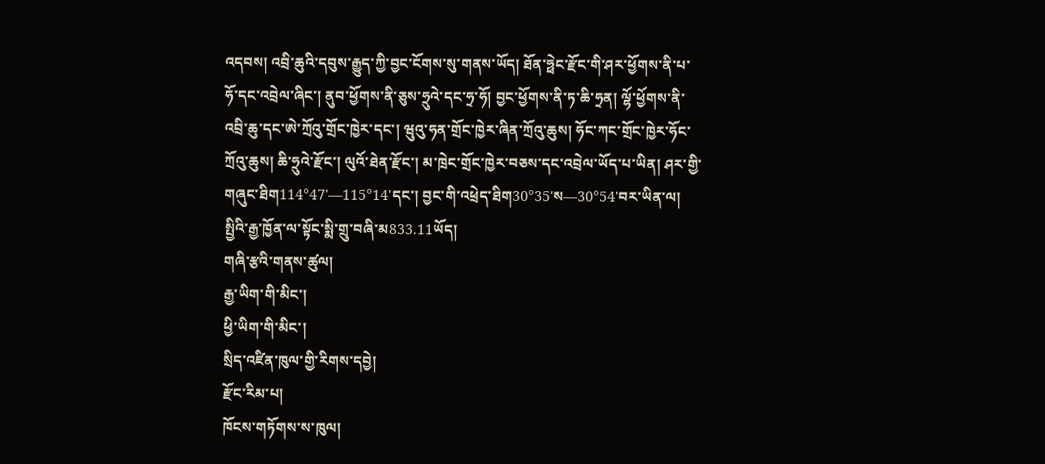འདབས། འབྲི་ཆུའི་དབུས་རྒྱུད་ཀྱི་བྱང་ངོགས་སུ་གནས་ཡོད། ཐོན་ཧྥེང་རྫོང་གི་ཤར་ཕྱོགས་ནི་པ་ཧོ་དང་འབྲེལ་ཞིང་། ནུབ་ཕྱོགས་ནི་ཅུས་ཧྲུའེ་དང་ཧྲ་ཧོ། བྱང་ཕྱོགས་ནི་ཏ་ཆི་ཧྲན། ལྷོ་ཕྱོགས་ནི་འབྲི་ཆུ་དང་ཨེ་ཀྲོའུ་གྲོང་ཁྱེར་དང་། ཝུའུ་ཧན་གྲོང་ཁྱེར་ཞིན་ཀྲོའུ་ཆུས། ཧོང་ཀང་གྲོང་ཁྱེར་ཧོང་ཀྲོའུ་ཆུས། ཆི་ཧྲུའེ་རྫོང་། ལུའོ་ཐེན་རྫོང་། མ་ཁྲེང་གྲོང་ཁྱེར་བཅས་དང་འབྲེལ་ཡོད་པ་ཡིན། ཤར་གྱི་གཞུང་ཐིག114°47'—115°14'དང་། བྱང་གི་འཕྲེད་ཐིག30°35'ས—30°54'བར་ཡིན་ལ། སྤྱིའི་རྒྱ་ཁྱོན་ལ་སྟོང་སྨི་གྲུ་བཞི་མ833.11ཡོད།
གཞི་རྩའི་གནས་ཚུལ།
རྒྱ་ཡིག་གི་མིང་།
ཕྱི་ཡིག་གི་མིང་།
སྲིད་འཛིན་ཁུལ་གྱི་རིགས་དབྱེ།
རྫོང་རིམ་པ།
ཁོངས་གཏོགས་ས་ཁུལ།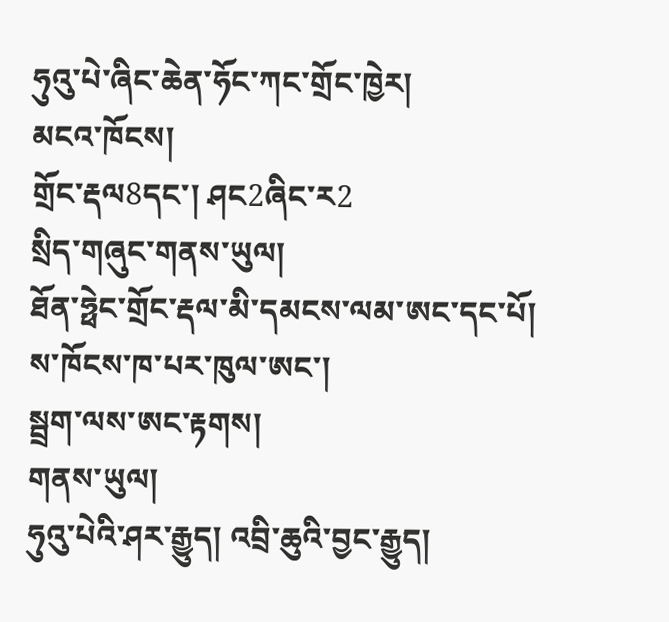ཧུའུ་པེ་ཞིང་ཆེན་ཧོང་ཀང་གྲོང་ཁྱེར།
མངའ་ཁོངས།
གྲོང་རྡལ8དང་། ཤང2ཞིང་ར2
སྲིད་གཞུང་གནས་ཡུལ།
ཐོན་ཧྥེང་གྲོང་རྡལ་མི་དམངས་ལམ་ཨང་དང་པོ།
ས་ཁོངས་ཁ་པར་ཁུལ་ཨང་།
སྦྲག་ལས་ཨང་རྟགས།
གནས་ཡུལ།
ཧུའུ་པེའི་ཤར་རྒྱུད། འབྲི་ཆུའི་བྱང་རྒྱུད།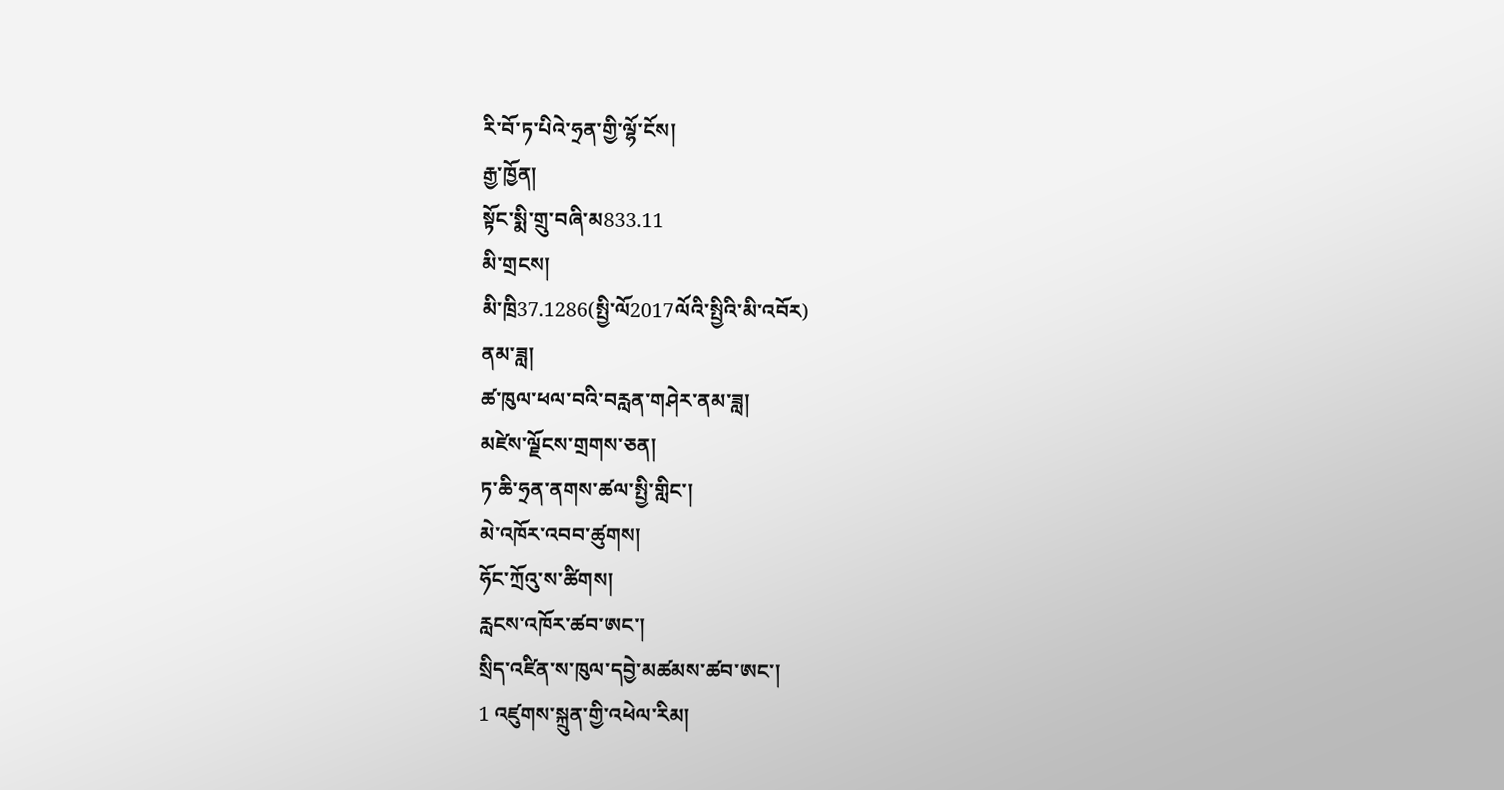རི་བོ་ཏ་པིའེ་ཧྲན་གྱི་ལྷོ་ངོས།
རྒྱ་ཁྱོན།
སྟོང་སྨི་གྲུ་བཞི་མ833.11
མི་གྲངས།
མི་ཁྲི37.1286(སྤྱི་ལོ2017ལོའི་སྤྱིའི་མི་འབོར)
ནམ་ཟླ།
ཚ་ཁུལ་ཕལ་བའི་བརླན་གཤེར་ནམ་ཟླ།
མཛེས་ལྗོངས་གྲགས་ཅན།
ཏ་ཆི་ཧྲན་ནགས་ཚལ་སྤྱི་གླིང་།
མེ་འཁོར་འབབ་ཚུགས།
ཧོང་ཀྲོའུ་ས་ཚིགས།
རླངས་འཁོར་ཚབ་ཨང་།
སྲིད་འཛིན་ས་ཁུལ་དབྱེ་མཚམས་ཚབ་ཨང་།
1 འཛུགས་སྐྲུན་གྱི་འཕེལ་རིམ།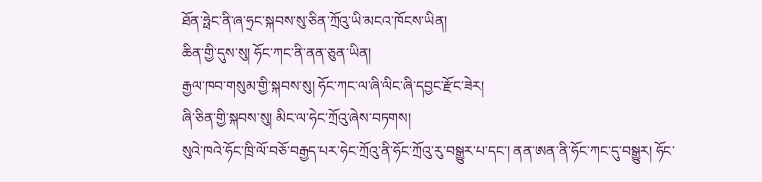ཐོན་ཧྥེང་ནི་ཞ་ཧྲང་སྐབས་སུ་ཅིན་ཀྲོའུ་ཡི་མངའ་ཁོངས་ཡིན།
ཆིན་གྱི་དུས་སུ། ཧོང་ཀང་ནི་ནན་ཅུན་ཡིན།
རྒྱལ་ཁབ་གསུམ་གྱི་སྐབས་སུ། ཧོང་ཀང་ལ་ཞི་ལིང་ཞི་དབྱང་རྫོང་ཟེར།
ཞི་ཅིན་གྱི་སྐབས་སུ། མིང་ལ་ཧེང་ཀྲོའུ་ཞེས་བཏགས།
སུའེ་ཁའེ་ཧོང་ཁྲི་ལོ་བཅོ་བརྒྱད་པར་ཧེང་ཀྲོའུ་ནི་ཧོང་ཀྲོའུ་རུ་བསྒྱུར་པ་དང་། ནན་ཨན་ནི་ཧོང་ཀང་དུ་བསྒྱུར། ཧོང་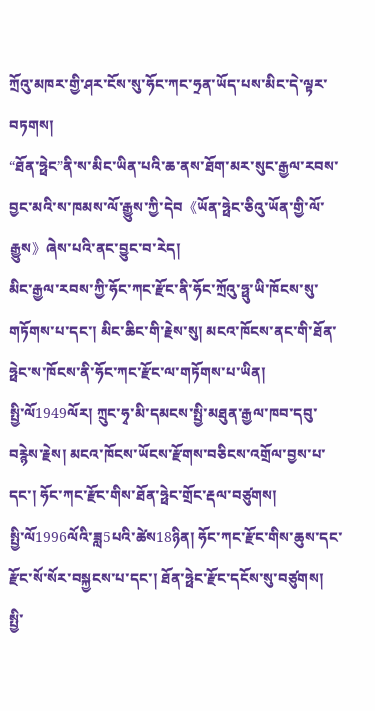ཀྲོའུ་མཁར་གྱི་ཤར་ངོས་སུ་ཧོང་ཀང་ཧྲན་ཡོད་པས་མིང་དེ་ལྟར་བཏགས།
“ཐོན་ཧྥེང”ནི་ས་མིང་ཡིན་པའི་ཆ་ནས་ཐོག་མར་སུང་རྒྱལ་རབས་བྱང་མའི་ས་ཁམས་ལོ་རྒྱུས་ཀྱི་དེབ《ཡོན་ཧྥེང་ཅིའུ་ཡོན་གྱི་ལོ་རྒྱུས》ཞེས་པའི་ནང་བྱུང་བ་རེད།
མིང་རྒྱལ་རབས་ཀྱི་ཧོང་ཀང་རྫོང་ནི་ཧོང་ཀྲོའུ་ཧྥུ་ཡི་ཁོངས་སུ་གཏོགས་པ་དང་། མིང་ཆིང་གི་རྗེས་སུ། མངའ་ཁོངས་ནང་གི་ཐོན་ཧྥེང་ས་ཁོངས་ནི་ཧོང་ཀང་རྫོང་ལ་གཏོགས་པ་ཡིན།
སྤྱི་ལོ1949ལོར། ཀྲུང་ཧྭ་མི་དམངས་སྤྱི་མཐུན་རྒྱལ་ཁབ་དབུ་བརྙེས་རྗེས། མངའ་ཁོངས་ཡོངས་རྫོགས་བཅིངས་འགྲོལ་བྱས་པ་དང་། ཧོང་ཀང་རྫོང་གིས་ཐོན་ཧྥེང་གྲོང་རྡལ་བཙུགས།
སྤྱི་ལོ1996ལོའི་ཟླ5པའི་ཚེས18ཉིན། ཧོང་ཀང་རྫོང་གིས་ཆུས་དང་རྫོང་སོ་སོར་བསྐྱངས་པ་དང་། ཐོན་ཧྥེང་རྫོང་དངོས་སུ་བཙུགས།
སྤྱི་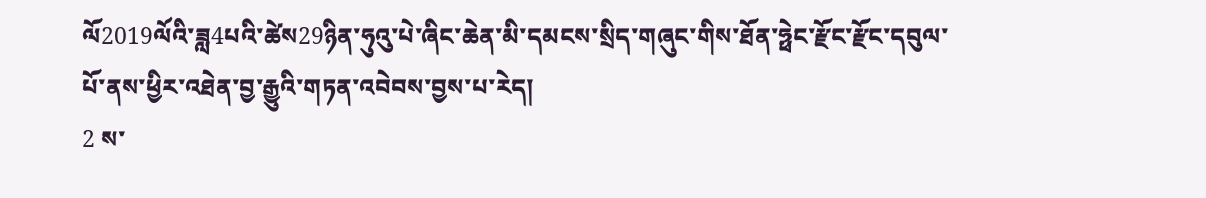ལོ2019ལོའི་ཟླ4པའི་ཚེས29ཉིན་ཧུའུ་པེ་ཞིང་ཆེན་མི་དམངས་སྲིད་གཞུང་གིས་ཐོན་ཧྥེང་རྫོང་རྫོང་དབུལ་པོ་ནས་ཕྱིར་འཐེན་བྱ་རྒྱུའི་གཏན་འབེབས་བྱས་པ་རེད།
2 ས་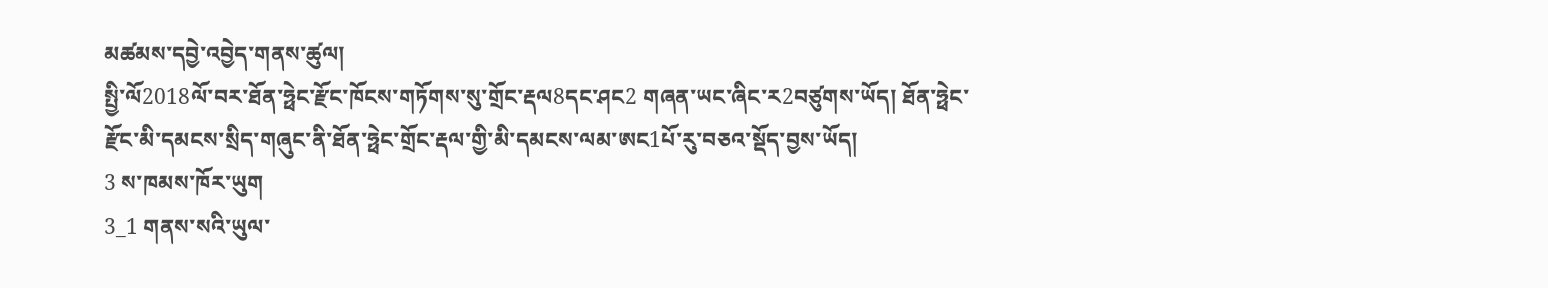མཚམས་དབྱེ་འབྱེད་གནས་ཚུལ།
སྤྱི་ལོ2018ལོ་བར་ཐོན་ཧྥེང་རྫོང་ཁོངས་གཏོགས་སུ་གྲོང་རྡལ8དང་ཤང2 གཞན་ཡང་ཞིང་ར2བཙུགས་ཡོད། ཐོན་ཧྥེང་རྫོང་མི་དམངས་སྲིད་གཞུང་ནི་ཐོན་ཧྥེང་གྲོང་རྡལ་གྱི་མི་དམངས་ལམ་ཨང1པོ་རུ་བཅའ་སྡོད་བྱས་ཡོད།
3 ས་ཁམས་ཁོར་ཡུག
3_1 གནས་སའི་ཡུལ་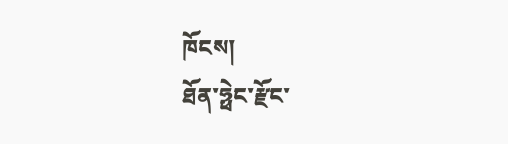ཁོངས།
ཐོན་ཧྥེང་རྫོང་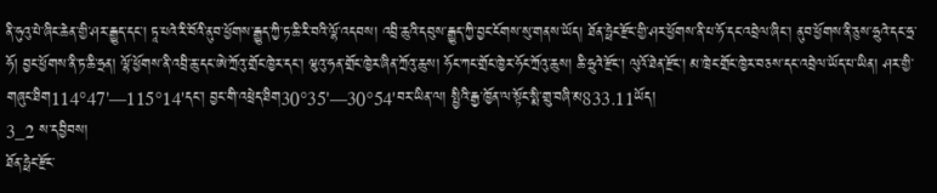ནི་ཧུའུ་པེ་ཞིང་ཆེན་གྱི་ཤར་རྒྱུད་དང་། ཏཱ་པའེ་རི་བོའི་ནུབ་ཕྱོགས་རྒྱུད་ཀྱི་ཏ་ཆི་རི་བའི་ལྷོ་འདབས། འབྲི་ཆུའི་དབུས་རྒྱུད་ཀྱི་བྱང་ངོགས་སུ་གནས་ཡོད། ཐོན་ཧྥེང་རྫོང་གྱི་ཤར་ཕྱོགས་ནི་པ་ཧོ་དང་འབྲེལ་ཞིང་། ནུབ་ཕྱོགས་ནི་ཅུས་ཧྲུའེ་དང་ཧྲ་ཧོ། བྱང་ཕྱོགས་ནི་ཏ་ཆི་ཧྲན། ལྷོ་ཕྱོགས་ནི་འབྲི་ཆུ་དང་ཨེ་ཀྲོའུ་གྲོང་ཁྱེར་དང་། ཝུའུ་ཧན་གྲོང་ཁྱེར་ཞིན་ཀྲོའུ་ཆུས། ཧོང་ཀང་གྲོང་ཁྱེར་ཧོང་ཀྲོའུ་ཆུས། ཆི་ཧྲུའེ་རྫོང་། ལུའོ་ཐེན་རྫོང་། མ་ཁྲེང་གྲོང་ཁྱེར་བཅས་དང་འབྲེལ་ཡོད་པ་ཡིན། ཤར་གྱི་གཞུང་ཐིག114°47'—115°14'དང་། བྱང་གི་འཕྲེད་ཐིག30°35'—30°54'བར་ཡིན་ལ། སྤྱིའི་རྒྱ་ཁྱོན་ལ་སྟོང་སྨི་གྲུ་བཞི་མ833.11ཡོད།
3_2 ས་དབྱིབས།
ཐོན་ཧྥེང་རྫོང་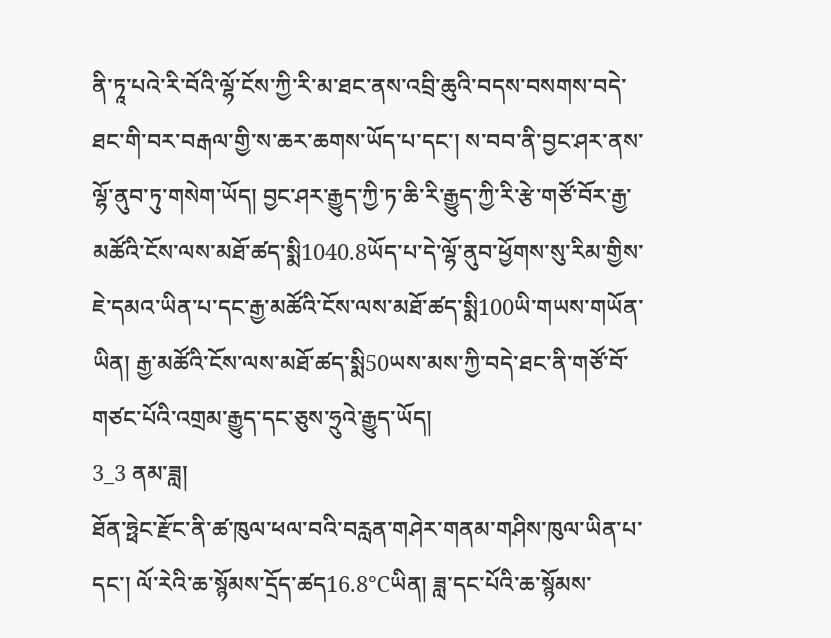ནི་ཏཱ་པའེ་རི་བོའི་ལྷོ་ངོས་ཀྱི་རི་མ་ཐང་ནས་འབྲི་ཆུའི་བདས་བསགས་བདེ་ཐང་གི་བར་བརྒལ་གྱི་ས་ཆར་ཆགས་ཡོད་པ་དང་། ས་བབ་ནི་བྱང་ཤར་ནས་ལྷོ་ནུབ་ཏུ་གསེག་ཡོད། བྱང་ཤར་རྒྱུད་ཀྱི་ཏ་ཆི་རི་རྒྱུད་ཀྱི་རི་རྩེ་གཙོ་བོར་རྒྱ་མཚོའི་ངོས་ལས་མཐོ་ཚད་སྨི1040.8ཡོད་པ་དེ་ལྷོ་ནུབ་ཕྱོགས་སུ་རིམ་གྱིས་ཇེ་དམའ་ཡིན་པ་དང་རྒྱ་མཚོའི་ངོས་ལས་མཐོ་ཚད་སྨི100ཡི་གཡས་གཡོན་ཡིན། རྒྱ་མཚོའི་ངོས་ལས་མཐོ་ཚད་སྨི50ཡས་མས་ཀྱི་བདེ་ཐང་ནི་གཙོ་བོ་གཙང་པོའི་འགྲམ་རྒྱུད་དང་ཅུས་ཧྲུའེ་རྒྱུད་ཡོད།
3_3 ནམ་ཟླ།
ཐོན་ཧྥེང་རྫོང་ནི་ཚ་ཁུལ་ཕལ་བའི་བརླན་གཤེར་གནམ་གཤིས་ཁུལ་ཡིན་པ་དང་། ལོ་རེའི་ཆ་སྙོམས་དྲོད་ཚད16.8℃ཡིན། ཟླ་དང་པོའི་ཆ་སྙོམས་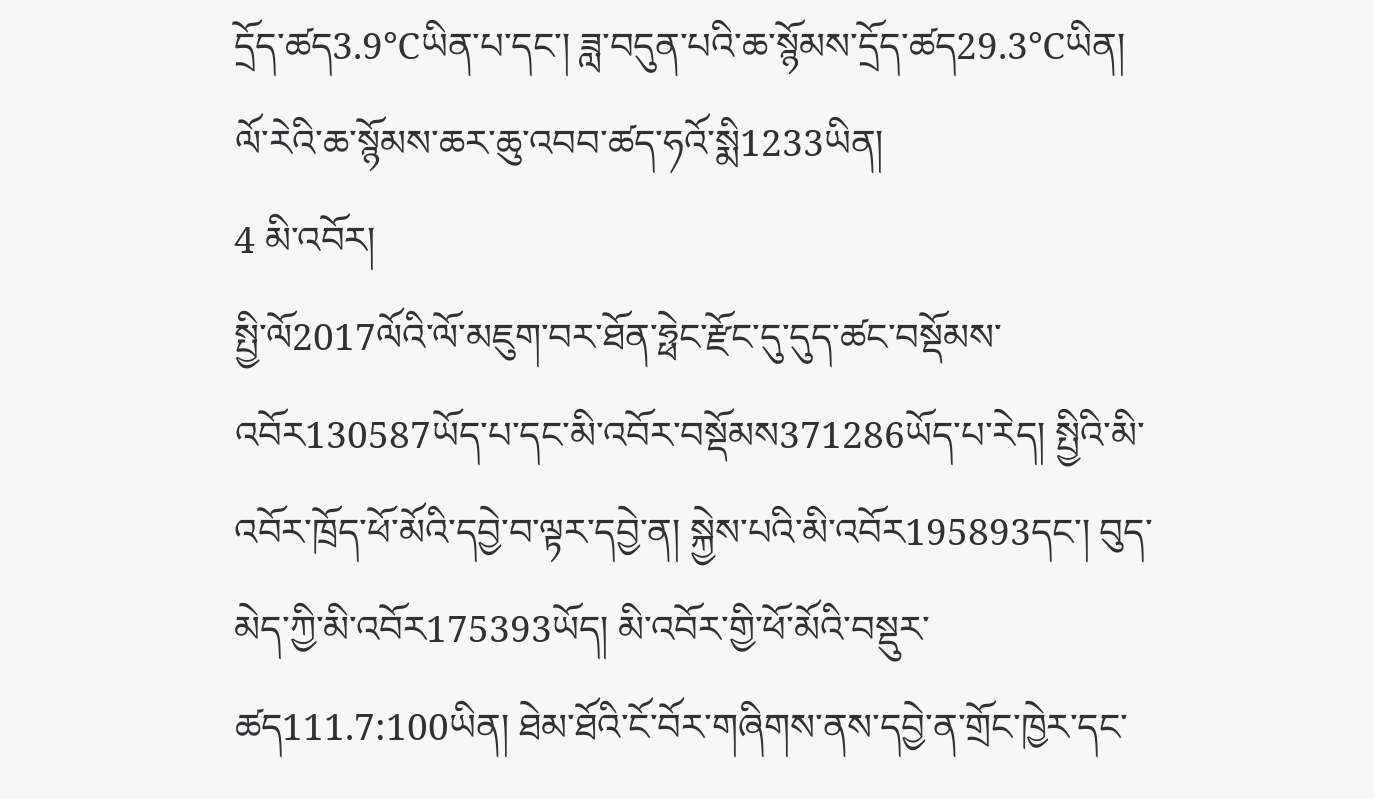དྲོད་ཚད3.9℃ཡིན་པ་དང་། ཟླ་བདུན་པའི་ཆ་སྙོམས་དྲོད་ཚད29.3℃ཡིན། ལོ་རེའི་ཆ་སྙོམས་ཆར་ཆུ་འབབ་ཚད་ཧའོ་སྨི1233ཡིན།
4 མི་འབོར།
སྤྱི་ལོ2017ལོའི་ལོ་མཇུག་བར་ཐོན་ཧྥེང་རྫོང་དུ་དུད་ཚང་བསྡོམས་འབོར130587ཡོད་པ་དང་མི་འབོར་བསྡོམས371286ཡོད་པ་རེད། སྤྱིའི་མི་འབོར་ཁྲོད་ཕོ་མོའི་དབྱེ་བ་ལྟར་དབྱེ་ན། སྐྱེས་པའི་མི་འབོར195893དང་། བུད་མེད་ཀྱི་མི་འབོར175393ཡོད། མི་འབོར་གྱི་ཕོ་མོའི་བསྡུར་ཚད111.7:100ཡིན། ཐེམ་ཐོའི་ངོ་བོར་གཞིགས་ནས་དབྱེ་ན་གྲོང་ཁྱེར་དང་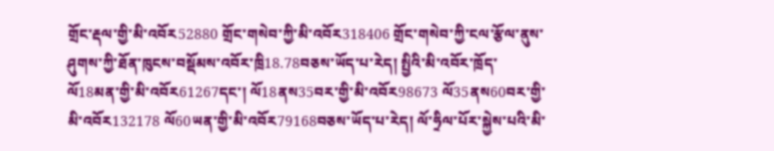གྲོང་རྡལ་གྱི་མི་འབོར52880 གྲོང་གསེབ་ཀྱི་མི་འབོར318406 གྲོང་གསེབ་ཀྱི་ངལ་རྩོལ་ནུས་ཤུགས་ཀྱི་ཐོན་ཁུངས་བསྡོམས་འབོར་ཁྲི18.78བཅས་ཡོད་པ་རེད། སྤྱིའི་མི་འབོར་ཁྲོད་ལོ18མན་གྱི་མི་འབོར61267དང་། ལོ18ནས35བར་གྱི་མི་འབོར98673 ལོ35ནས60བར་གྱི་མི་འབོར132178 ལོ60ཡན་གྱི་མི་འབོར79168བཅས་ཡོད་པ་རེད། ལོ་ཧྲིལ་པོར་སྐྱེས་པའི་མི་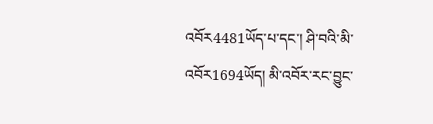འབོར4481ཡོད་པ་དང་། ཤི་བའི་མི་འབོར1694ཡོད། མི་འབོར་རང་བྱུང་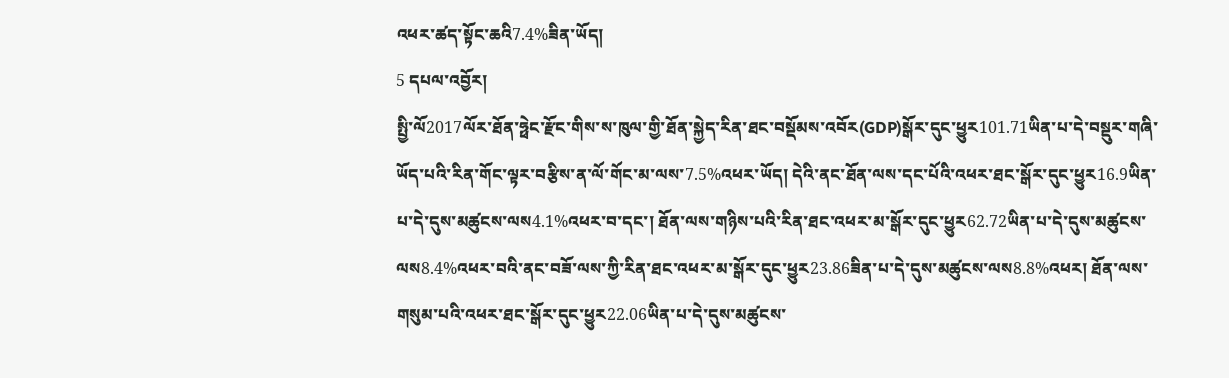འཕར་ཚད་སྟོང་ཆའི7.4%ཟིན་ཡོད།
5 དཔལ་འབྱོར།
སྤྱི་ལོ2017ལོར་ཐོན་ཧྥེང་རྫོང་གིས་ས་ཁུལ་གྱི་ཐོན་སྐྱེད་རིན་ཐང་བསྡོམས་འབོར(GDP)སྒོར་དུང་ཕྱུར101.71ཡིན་པ་དེ་བསྡུར་གཞི་ཡོད་པའི་རིན་གོང་ལྟར་བརྩིས་ན་ལོ་གོང་མ་ལས་7.5%འཕར་ཡོད། དེའི་ནང་ཐོན་ལས་དང་པོའི་འཕར་ཐང་སྒོར་དུང་ཕྱུར16.9ཡིན་པ་དེ་དུས་མཚུངས་ལས4.1%འཕར་བ་དང་། ཐོན་ལས་གཉིས་པའི་རིན་ཐང་འཕར་མ་སྒོར་དུང་ཕྱུར62.72ཡིན་པ་དེ་དུས་མཚུངས་ལས8.4%འཕར་བའི་ནང་བཟོ་ལས་ཀྱི་རིན་ཐང་འཕར་མ་སྒོར་དུང་ཕྱུར23.86ཟིན་པ་དེ་དུས་མཚུངས་ལས8.8%འཕར། ཐོན་ལས་གསུམ་པའི་འཕར་ཐང་སྒོར་དུང་ཕྱུར22.06ཡིན་པ་དེ་དུས་མཚུངས་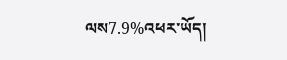ལས7.9%འཕར་ཡོད།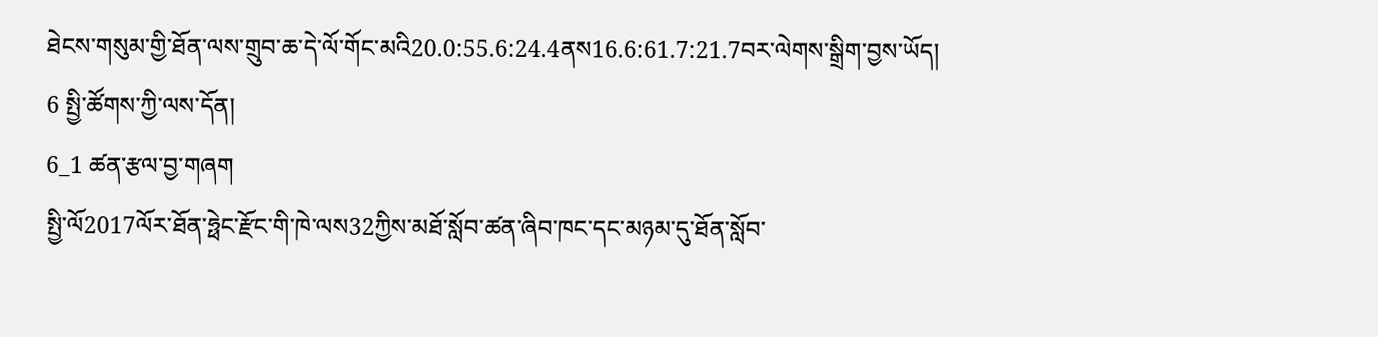ཐེངས་གསུམ་གྱི་ཐོན་ལས་གྲུབ་ཆ་དེ་ལོ་གོང་མའི20.0:55.6:24.4ནས16.6:61.7:21.7བར་ལེགས་སྒྲིག་བྱས་ཡོད།
6 སྤྱི་ཚོགས་ཀྱི་ལས་དོན།
6_1 ཚན་རྩལ་བྱ་གཞག
སྤྱི་ལོ2017ལོར་ཐོན་ཧྥེང་རྫོང་གི་ཁེ་ལས32ཀྱིས་མཐོ་སློབ་ཚན་ཞིབ་ཁང་དང་མཉམ་དུ་ཐོན་སློབ་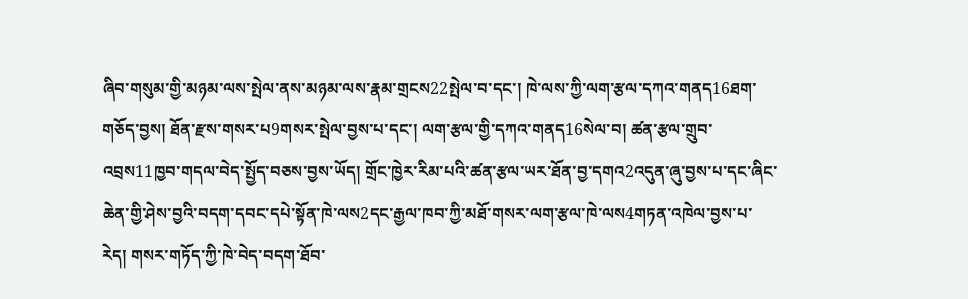ཞིབ་གསུམ་གྱི་མཉམ་ལས་སྤེལ་ནས་མཉམ་ལས་རྣམ་གྲངས22སྤེལ་བ་དང་། ཁེ་ལས་ཀྱི་ལག་རྩལ་དཀའ་གནད16ཐག་གཅོད་བྱས། ཐོན་རྫས་གསར་པ9གསར་སྤེལ་བྱས་པ་དང་། ལག་རྩལ་གྱི་དཀའ་གནད16སེལ་བ། ཚན་རྩལ་གྲུབ་འབྲས11ཁྱབ་གདལ་བེད་སྤྱོད་བཅས་བྱས་ཡོད། གྲོང་ཁྱེར་རིམ་པའི་ཚན་རྩལ་ཡར་ཐོན་བྱ་དགའ2འདུན་ཞུ་བྱས་པ་དང་ཞིང་ཆེན་གྱི་ཤེས་བྱའི་བདག་དབང་དཔེ་སྟོན་ཁེ་ལས2དང་རྒྱལ་ཁབ་ཀྱི་མཐོ་གསར་ལག་རྩལ་ཁེ་ལས4གཏན་འཁེལ་བྱས་པ་རེད། གསར་གཏོད་ཀྱི་ཁེ་བེད་བདག་ཐོབ་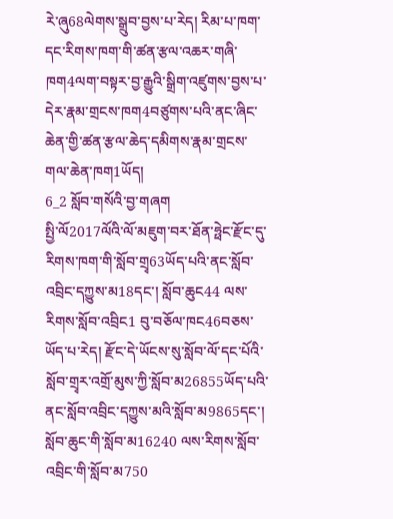རེ་ཞུ68ལེགས་སྒྲུབ་བྱས་པ་རེད། རིམ་པ་ཁག་དང་རིགས་ཁག་གི་ཚན་རྩལ་འཆར་གཞི་ཁག4ལག་བསྟར་བྱ་རྒྱུའི་སྒྲིག་འཛུགས་བྱས་པ་དེར་རྣམ་གྲངས་ཁག4བཙུགས་པའི་ནང་ཞིང་ཆེན་གྱི་ཚན་རྩལ་ཆེད་དམིགས་རྣམ་གྲངས་གལ་ཆེན་ཁག1ཡོད།
6_2 སློབ་གསོའི་བྱ་གཞག
སྤྱི་ལོ2017ལོའི་ལོ་མཇུག་བར་ཐོན་ཧྥེང་རྫོང་དུ་རིགས་ཁག་གི་སློབ་གྲྭ63ཡོད་པའི་ནང་སློབ་འབྲིང་དཀྱུས་མ18དང་། སློབ་ཆུང44 ལས་རིགས་སློབ་འབྲིང1 བུ་བཅོལ་ཁང46བཅས་ཡོད་པ་རེད། རྫོང་དེ་ཡོངས་སུ་སློབ་ལོ་དང་པོའི་སློབ་གྲྭར་འགྲོ་མུས་ཀྱི་སློབ་མ26855ཡོད་པའི་ནང་སློབ་འབྲིང་དཀྱུས་མའི་སློབ་མ9865དང་། སློབ་ཆུང་གི་སློབ་མ16240 ལས་རིགས་སློབ་འབྲིང་གི་སློབ་མ750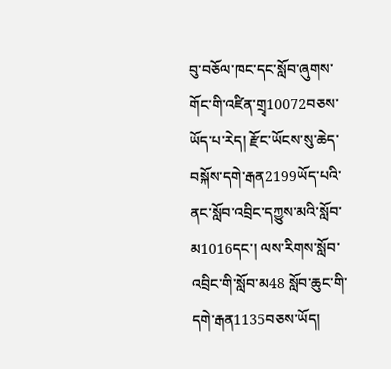བུ་བཅོལ་ཁང་དང་སློབ་ཞུགས་གོང་གི་འཛིན་གྲྭ10072བཅས་ཡོད་པ་རེད། རྫོང་ཡོངས་སུ་ཆེད་བསྐོས་དགེ་རྒན2199ཡོད་པའི་ནང་སློབ་འབྲིང་དཀྱུས་མའི་སློབ་མ1016དང་། ལས་རིགས་སློབ་འབྲིང་གི་སློབ་མ48 སློབ་ཆུང་གི་དགེ་རྒན1135བཅས་ཡོད།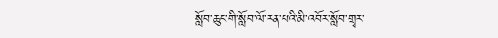སློབ་ཆུང་གི་སློབ་ལོ་རན་པའི་མི་འབོར་སློབ་གྲྭར་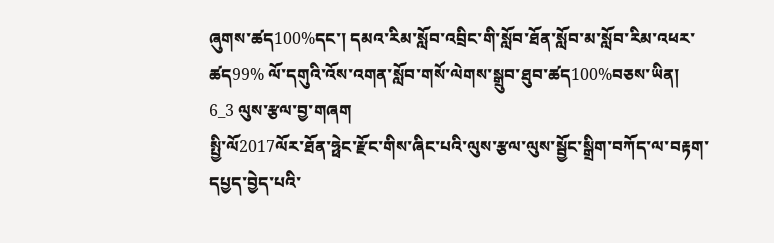ཞུགས་ཚད100%དང་། དམའ་རིམ་སློབ་འབྲིང་གི་སློབ་ཐོན་སློབ་མ་སློབ་རིམ་འཕར་ཚད99% ལོ་དགུའི་འོས་འགན་སློབ་གསོ་ལེགས་སྒྲུབ་ཐུབ་ཚད100%བཅས་ཡིན།
6_3 ལུས་རྩལ་བྱ་གཞག
སྤྱི་ལོ2017ལོར་ཐོན་ཧྥེང་རྫོང་གིས་ཞིང་པའི་ལུས་རྩལ་ལུས་སྦྱོང་སྒྲིག་བཀོད་ལ་བརྟག་དཔྱད་བྱེད་པའི་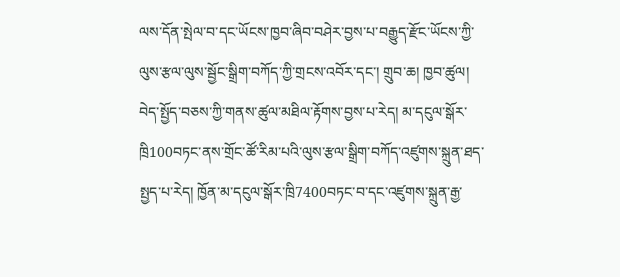ལས་དོན་སྤེལ་བ་དང་ཡོངས་ཁྱབ་ཞིབ་བཤེར་བྱས་པ་བརྒྱུད་རྫོང་ཡོངས་ཀྱི་ལུས་རྩལ་ལུས་སྦྱོང་སྒྲིག་བཀོད་ཀྱི་གྲངས་འབོར་དང་། གྲུབ་ཆ། ཁྱབ་ཚུལ། བེད་སྤྱོད་བཅས་ཀྱི་གནས་ཚུལ་མཐིལ་རྟོགས་བྱས་པ་རེད། མ་དངུལ་སྒོར་ཁྲི100བཏང་ནས་གྲོང་ཚོ་རིམ་པའི་ལུས་རྩལ་སྒྲིག་བཀོད་འཛུགས་སྐྲུན་ཐད་སྤྱད་པ་རེད། ཁྱོན་མ་དངུལ་སྒོར་ཁྲི7400བཏང་བ་དང་འཛུགས་སྐྲུན་རྒྱ་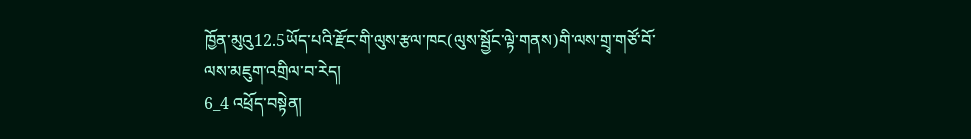ཁྱོན་མུའུ12.5ཡོད་པའི་རྫོང་གི་ལུས་རྩལ་ཁང(ལུས་སྦྱོང་ལྟེ་གནས)གི་ལས་གྲྭ་གཙོ་བོ་ལས་མཇུག་འགྲིལ་བ་རེད།
6_4 འཕྲོད་བསྟེན།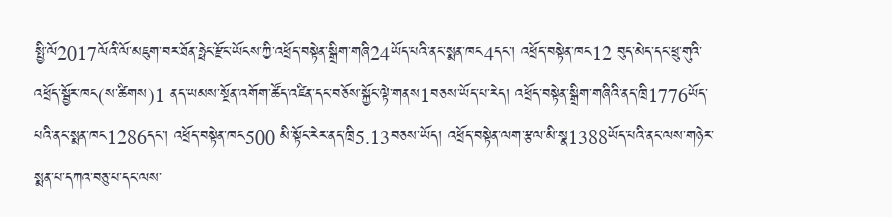སྤྱི་ལོ2017ལོའི་ལོ་མཇུག་བར་ཐོན་ཧྥེང་རྫོང་ཡོངས་ཀྱི་འཕྲོད་བསྟེན་སྒྲིག་གཞི24ཡོད་པའི་ནང་སྨན་ཁང4དང་། འཕྲོད་བསྟེན་ཁང12 བུད་མེད་དང་ཕྲུ་གུའི་འཕྲོད་སྦྱོར་ཁང(ས་ཚིགས)1 ནད་ཡམས་སྔོན་འགོག་ཚོད་འཛིན་དང་བཅོས་སྐྱོང་ལྟེ་གནས1བཅས་ཡོད་པ་རེད། འཕྲོད་བསྟེན་སྒྲིག་གཞིའི་ནད་ཁྲི1776ཡོད་པའི་ནང་སྨན་ཁང1286དང་། འཕྲོད་བསྟེན་ཁང500 མི་སྟོང་རེར་ནད་ཁྲི5.13བཅས་ཡོད། འཕྲོད་བསྟེན་ལག་རྩལ་མི་སྣ1388ཡོད་པའི་ནང་ལས་གཉེར་སྨན་པ་དཀའ་བཅུ་པ་དང་ལས་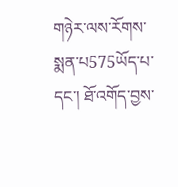གཉེར་ལས་རོགས་སྨན་པ575ཡོད་པ་དང་། ཐོ་འགོད་བྱས་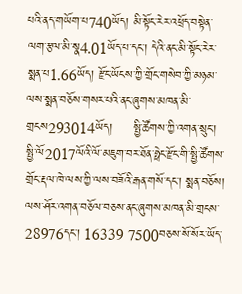པའི་ནད་གཡོག་པ740ཡོད། མི་སྟོང་རེར་འཕྲོད་བསྟེན་ལག་རྩལ་མི་སྣ4.01ཡོད་པ་དང་། དེའི་ནང་མི་སྟོང་རེར་སྨན་པ1.66ཡོད། རྫོང་ཡོངས་ཀྱི་གྲོང་གསེབ་ཀྱི་མཉམ་ལས་སྨན་བཅོས་གསར་པའི་ནང་ཞུགས་མཁན་མི་གྲངས293014ཡོད།     སྤྱི་ཚོགས་ཀྱི་འགན་སྲུང་།     སྤྱི་ལོ2017ལོའི་ལོ་མཇུག་བར་ཐོན་ཧྥེང་རྫོང་གི་སྤྱི་ཚོགས་གྲོང་རྡལ་ཁེ་ལས་ཀྱི་ལས་བཟོའི་རྒན་གསོ་དང་། སྨན་བཅོས། ལས་ཤོར་འགན་བཅོལ་བཅས་ནང་ཞུགས་མཁན་མི་གྲངས་28976དང་། 16339 7500བཅས་སོ་སོར་ཡོད་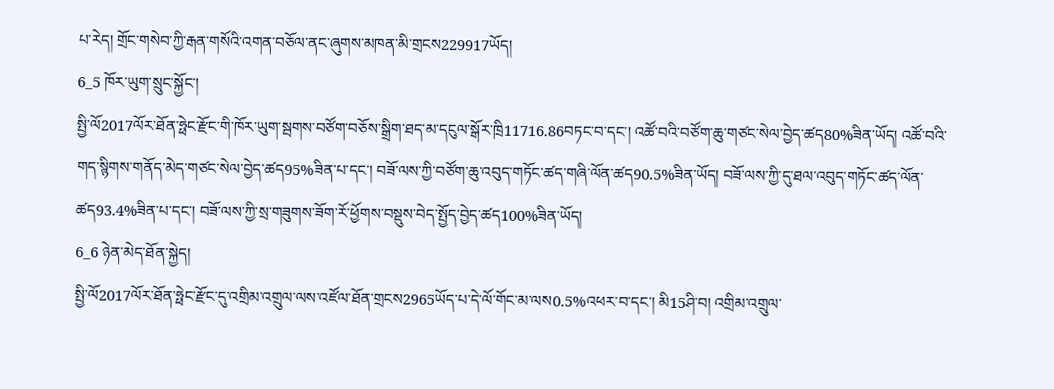པ་རེད། གྲོང་གསེབ་ཀྱི་རྒན་གསོའི་འགན་བཅོལ་ནང་ཞུགས་མཁན་མི་གྲངས229917ཡོད།
6_5 ཁོར་ཡུག་སྲུང་སྐྱོང་།
སྤྱི་ལོ2017ལོར་ཐོན་ཧྥེང་རྫོང་གི་ཁོར་ཡུག་སྦགས་བཙོག་བཅོས་སྒྲིག་ཐད་མ་དངུལ་སྒོར་ཁྲི11716.86བཏང་བ་དང་། འཚོ་བའི་བཙོག་ཆུ་གཙང་སེལ་བྱེད་ཚད80%ཟིན་ཡོད། འཚོ་བའི་གད་སྙིགས་གནོད་མེད་གཙང་སེལ་བྱེད་ཚད95%ཟིན་པ་དང་། བཟོ་ལས་ཀྱི་བཙོག་ཆུ་འབུད་གཏོང་ཚད་གཞི་ལོན་ཚད90.5%ཟིན་ཡོད། བཟོ་ལས་ཀྱི་དུ་ཐལ་འབུད་གཏོང་ཚད་ལོན་ཚད93.4%ཟིན་པ་དང་། བཟོ་ལས་ཀྱི་སྲ་གཟུགས་ཟོག་རོ་ཕྱོགས་བསྡུས་བེད་སྤྱོད་བྱེད་ཚད100%ཟིན་ཡོད།
6_6 ཉེན་མེད་ཐོན་སྐྱེད།
སྤྱི་ལོ2017ལོར་ཐོན་ཧྥེང་རྫོང་དུ་འགྲིམ་འགྲུལ་ལས་འཛོལ་ཐོན་གྲངས2965ཡོད་པ་དེ་ལོ་གོང་མ་ལས0.5%འཕར་བ་དང་། མི15ཤི་བ། འགྲིམ་འགྲུལ་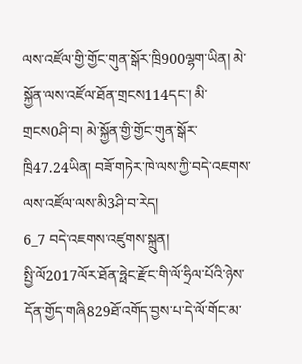ལས་འཛོལ་གྱི་གྱོང་གུན་སྒོར་ཁྲི900ལྷག་ཡིན། མེ་སྐྱོན་ལས་འཛོལ་ཐོན་གྲངས114དང་། མི་གྲངས0ཤི་བ། མེ་སྐྱོན་གྱི་གྱོང་གུན་སྒོར་ཁྲི47.24ཡིན། བཟོ་གཏེར་ཁེ་ལས་ཀྱི་བདེ་འཇགས་ལས་འཛོལ་ལས་མི3ཤི་བ་རེད།
6_7 བདེ་འཇགས་འཛུགས་སྐྲུན།
སྤྱི་ལོ2017ལོར་ཐོན་ཧྥེང་རྫོང་གི་ལོ་ཧྲིལ་པོའི་ཉེས་དོན་གྱོད་གཞི829ཐོ་འགོད་བྱས་པ་དེ་ལོ་གོང་མ་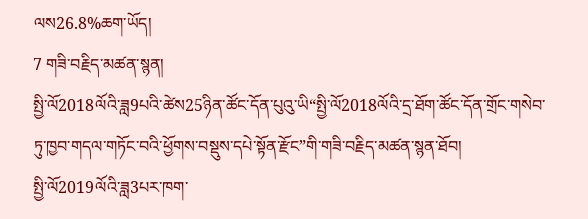ལས26.8%ཆག་ཡོད།
7 གཟི་བརྗིད་མཚན་སྙན།
སྤྱི་ལོ2018ལོའི་ཟླ9པའི་ཚེས25ཉིན་ཚོང་དོན་པུའུ་ཡི“སྤྱི་ལོ2018ལོའི་དྲ་ཐོག་ཚོང་དོན་གྲོང་གསེབ་ཏུ་ཁྱབ་གདལ་གཏོང་བའི་ཕྱོགས་བསྡུས་དཔེ་སྟོན་རྫོང”གི་གཟི་བརྗིད་མཚན་སྙན་ཐོབ།
སྤྱི་ལོ2019ལོའི་ཟླ3པར་ཁག་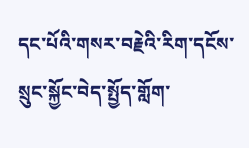དང་པོའི་གསར་བརྗེའི་རིག་དངོས་སྲུང་སྐྱོང་བེད་སྤྱོད་གློག་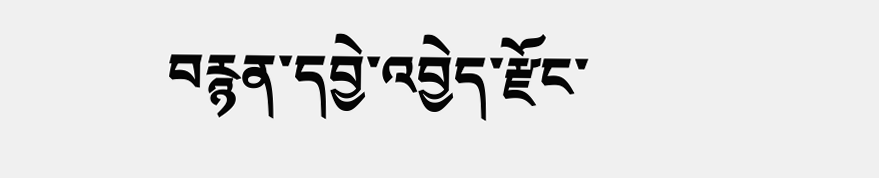བརྙན་དབྱེ་འབྱེད་རྫོང་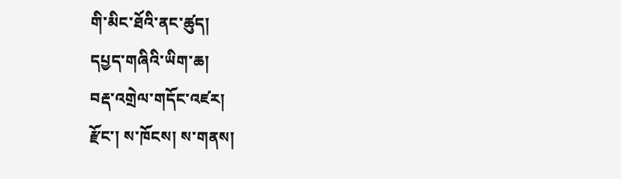གི་མིང་ཐོའི་ནང་ཚུད།
དཔྱད་གཞིའི་ཡིག་ཆ།
བརྡ་འགྲེལ་གདོང་འཛར།
རྫོང་། ས་ཁོངས། ས་གནས།